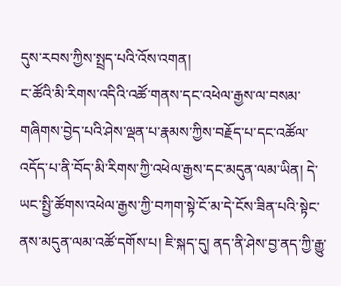དུས་རབས་ཀྱིས་སྤྲད་པའི་འོས་འགན།
ང་ཚོའི་མི་རིགས་འདིའི་འཚོ་གནས་དང་འཕེལ་རྒྱས་ལ་བསམ་གཞིགས་བྱེད་པའི་ཤེས་ལྡན་པ་རྣམས་ཀྱིས་བརྗོད་པ་དང་འཚོལ་འདོད་པ་ནི་བོད་མི་རིགས་ཀྱི་འཕེལ་རྒྱས་དང་མདུན་ལམ་ཡིན། དེ་ཡང་སྤྱི་ཚོགས་འཕེལ་རྒྱས་ཀྱི་བཀག་སྟེ་ངོ་མ་དེ་ངོས་ཟིན་པའི་སྟེང་ནས་མདུན་ལམ་འཚོ་དགོས་པ། ཇི་སྐད་དུ། ནད་ནི་ཤེས་བྱ་ནད་ཀྱི་རྒྱུ་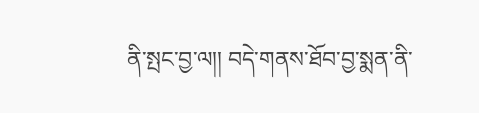ནི་སྤང་བྱ་ལ།། བདེ་གནས་ཐོབ་བྱ་སྨན་ནི་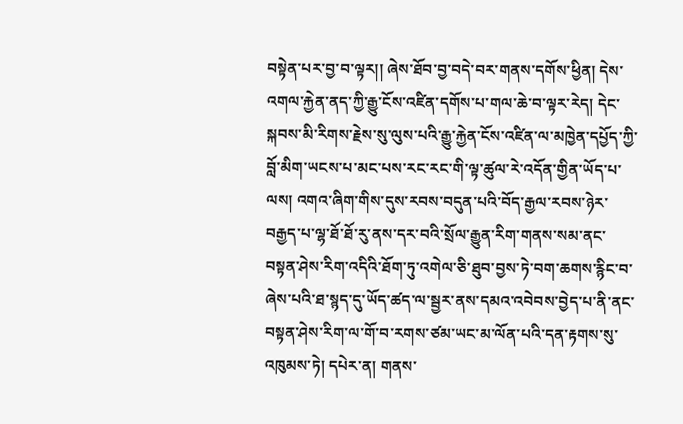བསྟེན་པར་བྱ་བ་ལྟར།། ཞེས་ཐོབ་བྱ་བདེ་བར་གནས་དགོས་ཕྱིན། དེས་འགལ་རྐྱེན་ནད་ཀྱི་རྒྱུ་ངོས་འཛིན་དགོས་པ་གལ་ཆེ་བ་ལྟར་རེད། དེང་སྐབས་མི་རིགས་རྗེས་སུ་ལུས་པའི་རྒྱུ་རྐྱེན་ངོས་འཛིན་ལ་མཁྱེན་དཔྱོད་ཀྱི་བློ་མིག་ཡངས་པ་མང་པས་རང་རང་གི་ལྟ་ཚུལ་རེ་འདོན་གྱིན་ཡོད་པ་ལས། འགའ་ཞིག་གིས་དུས་རབས་བདུན་པའི་བོད་རྒྱལ་རབས་ཉེར་བརྒྱད་པ་ལྷ་ཐོ་ཐོ་རུ་ནས་དར་བའི་སྲོལ་རྒྱུན་རིག་གནས་སམ་ནང་བསྟན་ཤེས་རིག་འདིའི་ཐོག་ཏུ་འགེལ་ཅི་ཐུབ་བྱས་ཏེ་བག་ཆགས་རྙིང་བ་ཞེས་པའི་ཐ་སྙད་དུ་ཡོད་ཚད་ལ་སྦྱར་ནས་དམའ་འབེབས་བྱེད་པ་ནི་ནང་བསྟན་ཤེས་རིག་ལ་གོ་བ་རགས་ཙམ་ཡང་མ་ལོན་པའི་དན་རྟགས་སུ་འཁུམས་ཏེ། དཔེར་ན། གནས་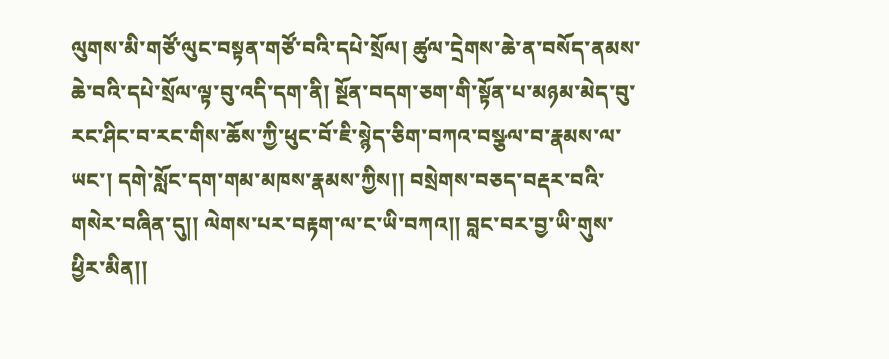ལུགས་མི་གཙོ་ལུང་བསྟན་གཙོ་བའི་དཔེ་སྲོལ། ཚུལ་དྲེགས་ཆེ་ན་བསོད་ནམས་ཆེ་བའི་དཔེ་སྲོལ་ལྟ་བུ་འདི་དག་ནི། སྔོན་བདག་ཅག་གི་སྟོན་པ་མཉམ་མེད་བུ་རང་ཤིང་བ་རང་གིས་ཆོས་ཀྱི་ཕུང་བོ་ཇི་སྙེད་ཅིག་བཀའ་བསྩལ་བ་རྣམས་ལ་ཡང་། དགེ་སློང་དག་གམ་མཁས་རྣམས་ཀྱིས།། བསྲེགས་བཅད་བརྡར་བའི་གསེར་བཞིན་དུ།། ལེགས་པར་བརྟག་ལ་ང་ཡི་བཀའ།། བླང་བར་བྱ་ཡི་གུས་ཕྱིར་མིན།།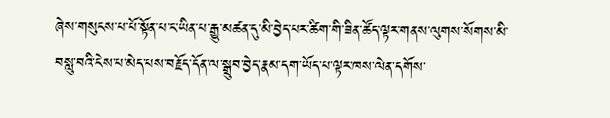ཞེས་གསུངས་པ་པོ་སྟོན་པ་ང་ཡིན་པ་རྒྱུ་མཚན་དུ་མི་བྱེད་པར་ཚིག་གི་ཟིན་ཚོད་ལྟར་གནས་ལུགས་སོགས་མི་བསླུ་བའི་ངེས་པ་མེད་པས་བརྗོད་དོན་ལ་སྒྲུབ་བྱེད་རྣམ་དག་ཡོད་པ་ལྟར་ཁས་ལེན་དགོས་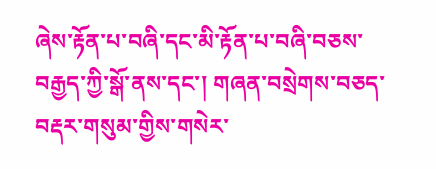ཞེས་རྟོན་པ་བཞི་དང་མི་རྟོན་པ་བཞི་བཅས་བརྒྱད་ཀྱི་སྒོ་ནས་དང་། གཞན་བསྲེགས་བཅད་བརྡར་གསུམ་གྱིས་གསེར་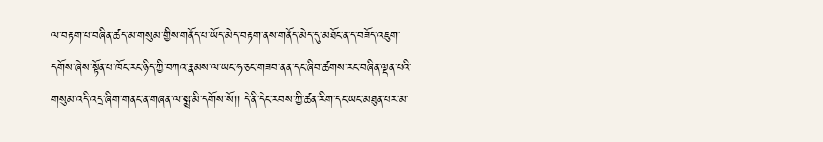ལ་བརྟག་པ་བཞིན་ཚད་མ་གསུམ་གྱིས་གནོད་པ་ཡོད་མེད་བརྟག་ནས་གནོད་མེད་དུ་མཐོང་ན་ད་བཟོད་འཇུག་དགོས་ཞེས་སྟོན་པ་ཁོང་རང་ཉིད་ཀྱི་བཀའ་རྣམས་ལ་ཡང་ཧ་ཅང་གཟབ་ནན་དང་ཞིབ་ཚགས་རང་བཞིན་ལྡན་པའི་གསུམ་འདི་འདྲ་ཞིག་གནང་ན་གཞན་ལ་སྨྲ་མི་དགོས་སོ།། དེ་ནི་དེང་རབས་ཀྱི་ཚན་རིག་དང་ཡང་མཐུན་པར་མ་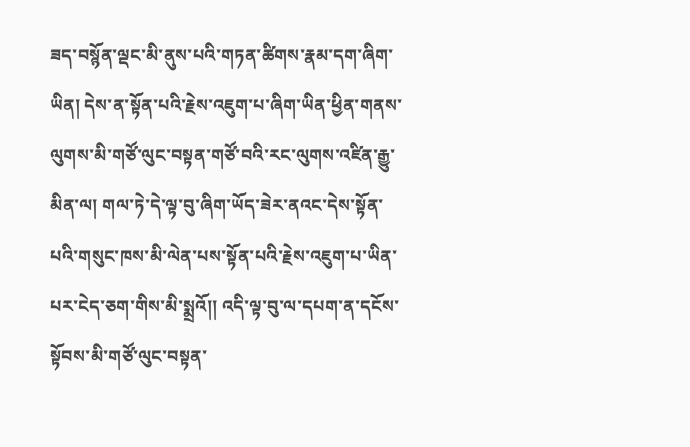ཟད་བསྙོན་ལྡང་མི་ནུས་པའི་གཏན་ཚིགས་རྣམ་དག་ཞིག་ཡིན། དེས་ན་སྟོན་པའི་རྗེས་འཇུག་པ་ཞིག་ཡིན་ཕྱིན་གནས་ལུགས་མི་གཙོ་ལུང་བསྟན་གཙོ་བའི་རང་ལུགས་འཛིན་རྒྱུ་མིན་ལ། གལ་ཏེ་དེ་ལྟ་བུ་ཞིག་ཡོད་ཟེར་ནའང་དེས་སྟོན་པའི་གསུང་ཁས་མི་ལེན་པས་སྟོན་པའི་རྗེས་འཇུག་པ་ཡིན་པར་ངེད་ཅག་གིས་མི་སྨྲའོ།། འདི་ལྟ་བུ་ལ་དཔག་ན་དངོས་སྟོབས་མི་གཙོ་ལུང་བསྟན་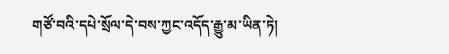གཙོ་བའི་དཔེ་སྲོལ་དེ་བས་ཀྱང་འདོད་རྒྱུ་མ་ཡིན་ཏེ།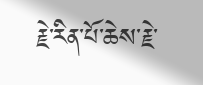རྗེ་རིན་པོ་ཆེས་རྗེ་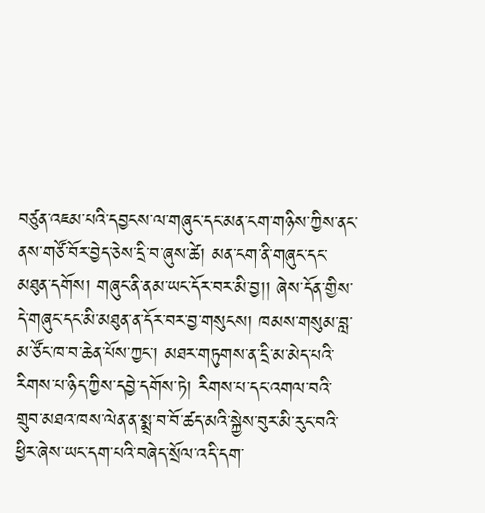བཙུན་འཇམ་པའི་དབྱངས་ལ་གཞུང་དང་མན་ངག་གཉིས་ཀྱིས་ནང་ནས་གཙོ་བོར་བྱེད་ཅེས་དྲི་བ་ཞུས་ཚེ། མན་ངག་ནི་གཞུང་དང་མཐུན་དགོས། གཞུང་ནི་ནམ་ཡང་དོར་བར་མི་བྱ།། ཞེས་དོན་གྱིས་དེ་གཞུང་དང་མི་མཐུན་ན་དོར་བར་བྱ་གསུངས། ཁམས་གསུམ་བླ་མ་ཙོང་ཁ་བ་ཆེན་པོས་ཀྱང་། མཐར་གཏུགས་ན་དྲི་མ་མེད་པའི་རིགས་པ་ཉིད་ཀྱིས་དབྱེ་དགོས་ཏེ། རིགས་པ་དང་འགལ་བའི་གྲུབ་མཐའ་ཁས་ལེན་ན་སྨྲ་བ་བོ་ཚད་མའི་སྐྱེས་བུར་མི་རུང་བའི་ཕྱིར་ཞེས་ཡང་དག་པའི་བཞེད་སྲོལ་འདི་དག་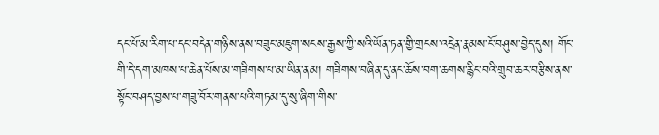དང་པོ་མ་རིག་པ་དང་བདེན་གཉིས་ནས་བཟུང་མཇུག་སངས་རྒྱས་ཀྱི་སའི་ཡོན་ཏན་གྱི་གྲངས་འདྲེན་རྣམས་ངོ་བཤུས་བྱེད་དུས། གོང་གི་དེ་དག་མཁས་པ་ཆེན་པོས་མ་གཟིགས་པ་མ་ཡིན་ནམ། གཟིགས་བཞིན་དུ་ནང་ཆོས་བག་ཆགས་རྙིང་བའི་གྲུབ་ཆར་བརྩིས་ནས་སྟོང་བཤད་བྱས་པ་གཟུ་བོར་གནས་པའི་གཏམ་དུ་སུ་ཞིག་གིས་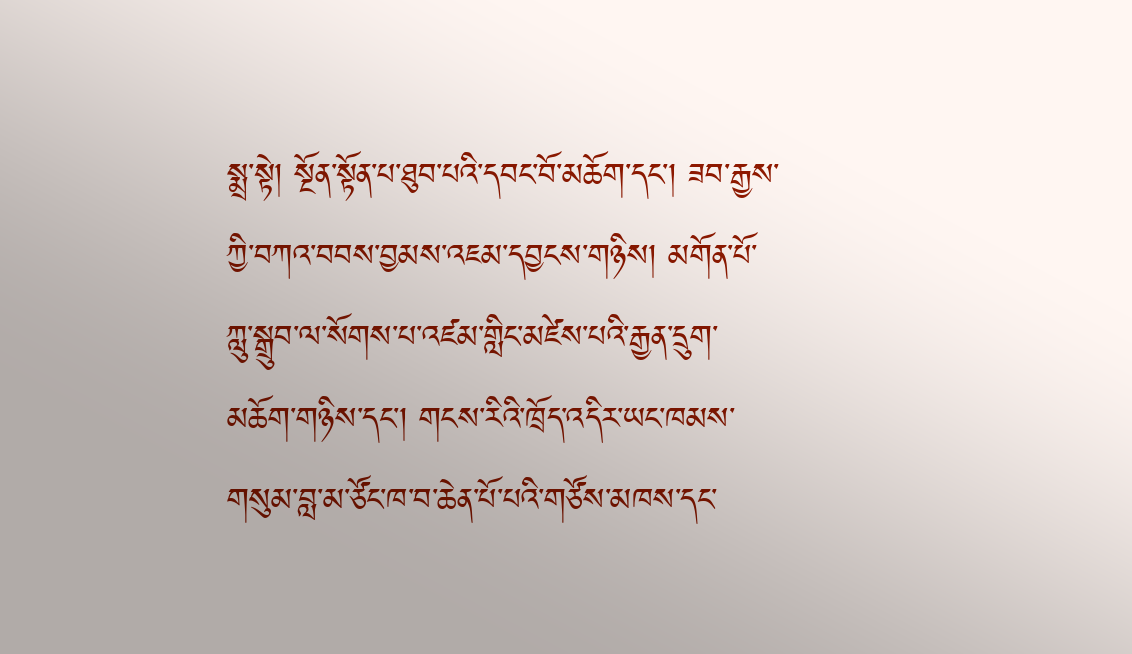སྨྲ་སྟེ། སྔོན་སྟོན་པ་ཐུབ་པའི་དབང་བོ་མཆོག་དང་། ཟབ་རྒྱས་ཀྱི་བཀའ་བབས་བྱམས་འཇམ་དབྱངས་གཉིས། མགོན་པོ་ཀླུ་སྒྲུབ་ལ་སོགས་པ་འཛམ་གླིང་མཛེས་པའི་རྒྱན་དྲུག་མཆོག་གཉིས་དང་། གངས་རིའི་ཁྲོད་འདིར་ཡང་ཁམས་གསུམ་བླ་མ་ཙོང་ཁ་བ་ཆེན་པོ་པའི་གཙོས་མཁས་དང་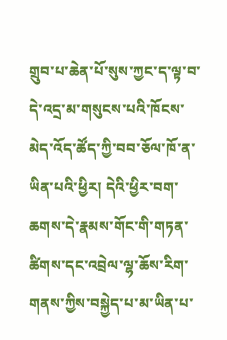གྲུབ་པ་ཆེན་པོ་སུས་ཀྱང་ད་ལྟ་བ་དེ་འདྲ་མ་གསུངས་པའི་ཁོངས་མེད་འོད་ཚོད་ཀྱི་བབ་ཅོལ་ཁོ་ན་ཡིན་པའི་ཕྱིར། དེའི་ཕྱིར་བག་ཆགས་དེ་རྣམས་གོང་གི་གཏན་ཚིགས་དང་འབྲེལ་ལྷ་ཆོས་རིག་གནས་ཀྱིས་བསྐྱེད་པ་མ་ཡིན་པ་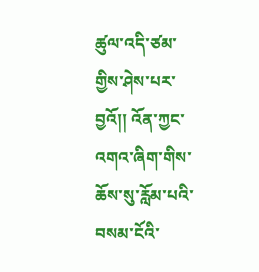ཚུལ་འདི་ཙམ་གྱིས་ཤེས་པར་བྱའོ།། འོན་ཀྱང་འགའ་ཞིག་གིས་ཆོས་སུ་རློམ་པའི་བསམ་ངོའི་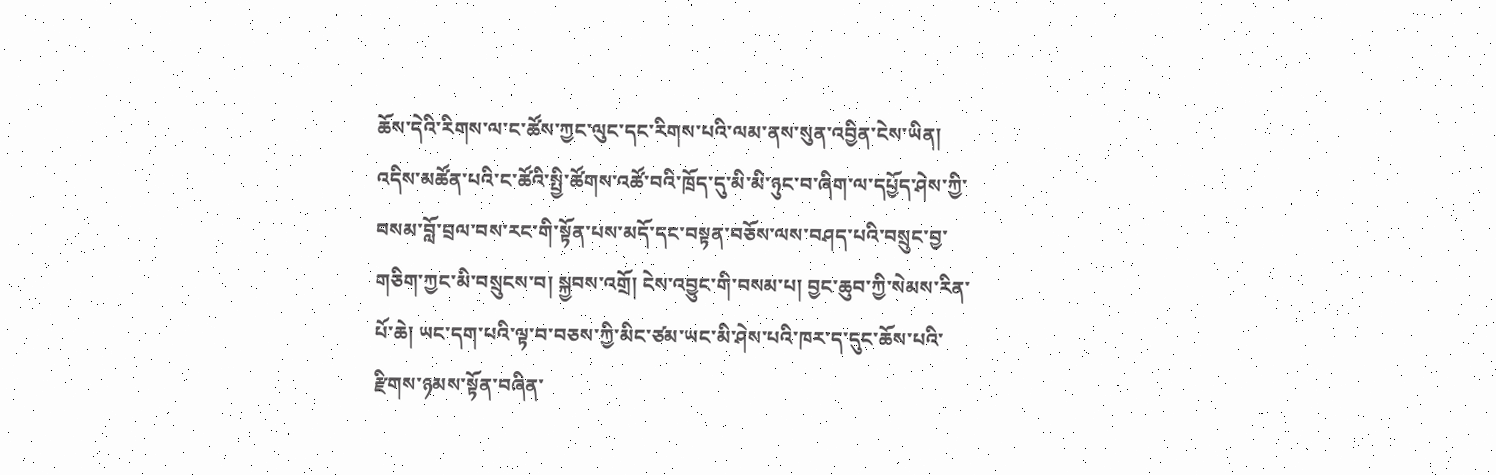ཆོས་དེའི་རིགས་ལ་ང་ཚོས་ཀྱང་ལུང་དང་རིགས་པའི་ལམ་ནས་སུན་འབྱིན་ངེས་ཡིན། འདིས་མཚོན་པའི་ང་ཚོའི་སྤྱི་ཚོགས་འཚོ་བའི་ཁྲོད་དུ་མི་མི་ཉུང་བ་ཞིག་ལ་དཔྱོད་ཤེས་ཀྱི་བསམ་བློ་བྲལ་བས་རང་གི་སྟོན་པས་མདོ་དང་བསྟན་བཅོས་ལས་བཤད་པའི་བསྲུང་བྱ་གཅིག་ཀྱང་མི་བསྲུངས་བ། སྐྱབས་འགྲོ། ངེས་འབྱུང་གི་བསམ་པ། བྱང་ཆུབ་ཀྱི་སེམས་རིན་པོ་ཆེ། ཡང་དག་པའི་ལྟ་བ་བཅས་ཀྱི་མིང་ཙམ་ཡང་མི་ཤེས་པའི་ཁར་ད་དུང་ཆོས་པའི་རྫིགས་ཉམས་སྟོན་བཞིན་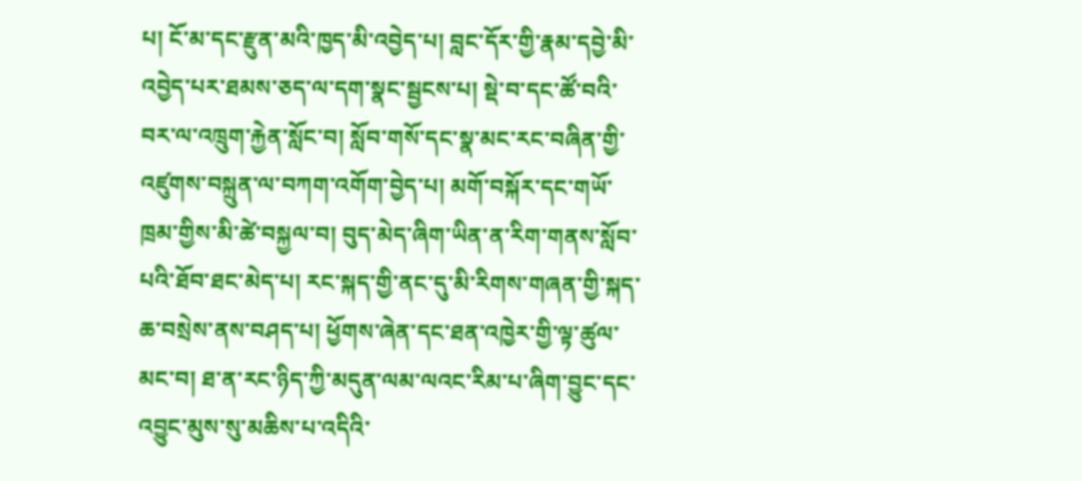པ། ངོ་མ་དང་རྫུན་མའི་ཁྱད་མི་འབྱེད་པ། བླང་དོར་གྱི་རྣམ་དབྱེ་མི་འབྱེད་པར་ཐམས་ཅད་ལ་དག་སྣང་སྦྱངས་པ། སྡེ་བ་དང་ཚོ་བའི་བར་ལ་འཁྲུག་རྐྱེན་སློང་བ། སློབ་གསོ་དང་སྣ་མང་རང་བཞིན་གྱི་འཛུགས་བསྐྲུན་ལ་བཀག་འགོག་བྱེད་པ། མགོ་བསྐོར་དང་གཡོ་ཁྲམ་གྱིས་མི་ཚེ་བསྐྱལ་བ། བུད་མེད་ཞིག་ཡིན་ན་རིག་གནས་སློབ་པའི་ཐོབ་ཐང་མེད་པ། རང་སྐད་གྱི་ནང་དུ་མི་རིགས་གཞན་གྱི་སྐད་ཆ་བསྲེས་ནས་བཤད་པ། ཕྱོགས་ཞེན་དང་ཐན་འཁྱེར་གྱི་ལྟ་ཚུལ་མང་བ། ཐ་ན་རང་ཉིད་ཀྱི་མདུན་ལམ་ལའང་རིམ་པ་ཞིག་བྱུང་དང་འབྱུང་མུས་སུ་མཆིས་པ་འདིའི་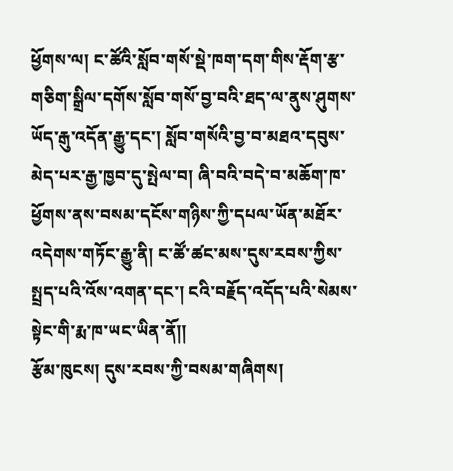ཕྱོགས་ལ། ང་ཚོའི་སློབ་གསོ་སྡེ་ཁག་དག་གིས་རྡོག་རྩ་གཅིག་སྒྲིལ་དགོས་སློབ་གསོ་བྱ་བའི་ཐད་ལ་ནུས་ཤུགས་ཡོད་རྒུ་འདོན་རྒྱུ་དང་། སློབ་གསོའི་བྱ་བ་མཐའ་དབུས་མེད་པར་རྒྱ་ཁྱབ་དུ་སྤེལ་བ། ཞི་བའི་བདེ་བ་མཆོག་ཁ་ཕྱོགས་ནས་བསམ་དངོས་གཉིས་ཀྱི་དཔལ་ཡོན་མཐོར་འདེགས་གཏོང་རྒྱུ་ནི། ང་ཚོ་ཚང་མས་དུས་རབས་ཀྱིས་སྤྲད་པའི་འོས་འགན་དང་། ངའི་བརྗོད་འདོད་པའི་སེམས་སྟེང་གི་རྨ་ཁ་ཡང་ཡིན་ནོ།།
རྩོམ་ཁུངས། དུས་རབས་ཀྱི་བསམ་གཞིགས།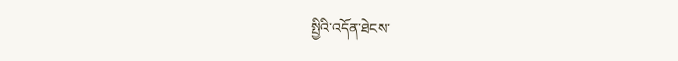སྤྱིའི་འདོན་ཐེངས་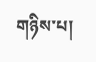གཉིས་པ།